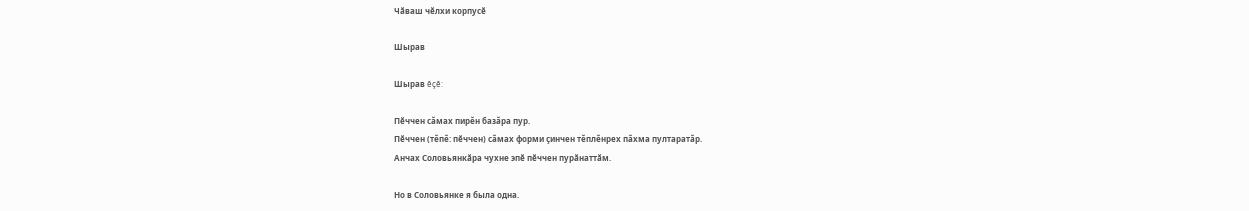Чӑваш чӗлхи корпусӗ

Шырав

Шырав ĕçĕ:

Пӗччен сăмах пирĕн базăра пур.
Пӗччен (тĕпĕ: пӗччен) сăмах форми çинчен тĕплĕнрех пăхма пултаратăр.
Анчах Соловьянкӑра чухне эпӗ пӗччен пурӑнаттӑм.

Но в Соловьянке я была одна.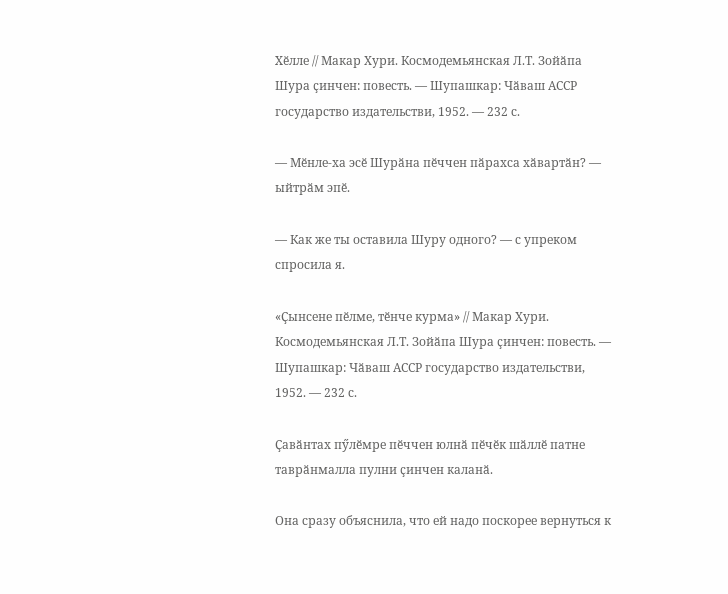Xӗлле // Макар Хури. Космодемьянская Л.Т. Зойӑпа Шура ҫинчен: повесть. — Шупашкар: Чӑваш АССР государство издательстви, 1952. — 232 с.

— Мӗнле-ха эсӗ Шурӑна пӗччен пӑрахса хӑвартӑн? — ыйтрӑм эпӗ.

— Как же ты оставила Шуру одного? — с упреком спросила я.

«Ҫынсене пӗлме, тӗнче курма» // Макар Хури. Космодемьянская Л.Т. Зойӑпа Шура ҫинчен: повесть. — Шупашкар: Чӑваш АССР государство издательстви, 1952. — 232 с.

Ҫавӑнтах пӳлӗмре пӗччен юлнӑ пӗчӗк шӑллӗ патне таврӑнмалла пулни ҫинчен каланӑ.

Она сразу объяснила, что ей надо поскорее вернуться к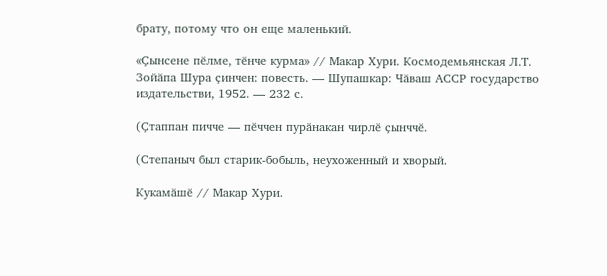брату, потому что он еще маленький.

«Ҫынсене пӗлме, тӗнче курма» // Макар Хури. Космодемьянская Л.Т. Зойӑпа Шура ҫинчен: повесть. — Шупашкар: Чӑваш АССР государство издательстви, 1952. — 232 с.

(Ҫтаппан пичче — пӗччен пурӑнакан чирлӗ ҫынччӗ.

(Степаныч был старик-бобыль, неухоженный и хворый.

Кукамӑшӗ // Макар Хури.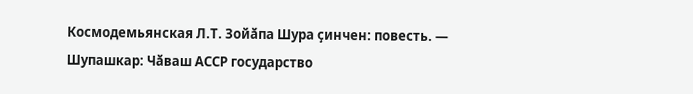Космодемьянская Л.Т. Зойӑпа Шура ҫинчен: повесть. — Шупашкар: Чӑваш АССР государство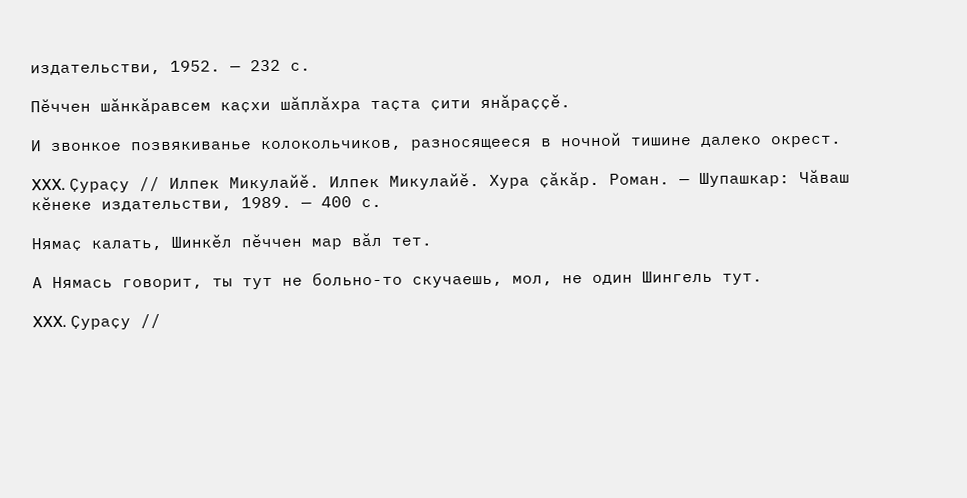издательстви, 1952. — 232 с.

Пӗччен шӑнкӑравсем каҫхи шӑплӑхра таҫта ҫити янӑраҫҫӗ.

И звонкое позвякиванье колокольчиков, разносящееся в ночной тишине далеко окрест.

XXX. Ҫураҫу // Илпек Микулайӗ. Илпек Микулайӗ. Хура ҫӑкӑр. Роман. — Шупашкар: Чӑваш кӗнеке издательстви, 1989. — 400 с.

Нямаҫ калать, Шинкӗл пӗччен мар вӑл тет.

А Нямась говорит, ты тут не больно-то скучаешь, мол, не один Шингель тут.

XXX. Ҫураҫу //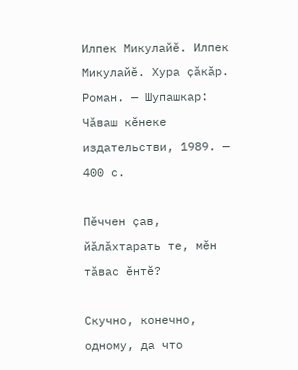Илпек Микулайӗ. Илпек Микулайӗ. Хура ҫӑкӑр. Роман. — Шупашкар: Чӑваш кӗнеке издательстви, 1989. — 400 с.

Пӗччен ҫав, йӑлӑхтарать те, мӗн тӑвас ӗнтӗ?

Скучно, конечно, одному, да что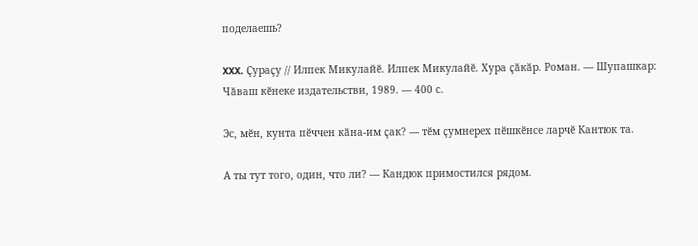поделаешь?

XXX. Ҫураҫу // Илпек Микулайӗ. Илпек Микулайӗ. Хура ҫӑкӑр. Роман. — Шупашкар: Чӑваш кӗнеке издательстви, 1989. — 400 с.

Эс, мӗн, кунта пӗччен кӑна-им ҫак? — тӗм ҫумнерех пӗшкӗнсе ларчӗ Кантюк та.

А ты тут того, один, что ли? — Кандюк примостился рядом.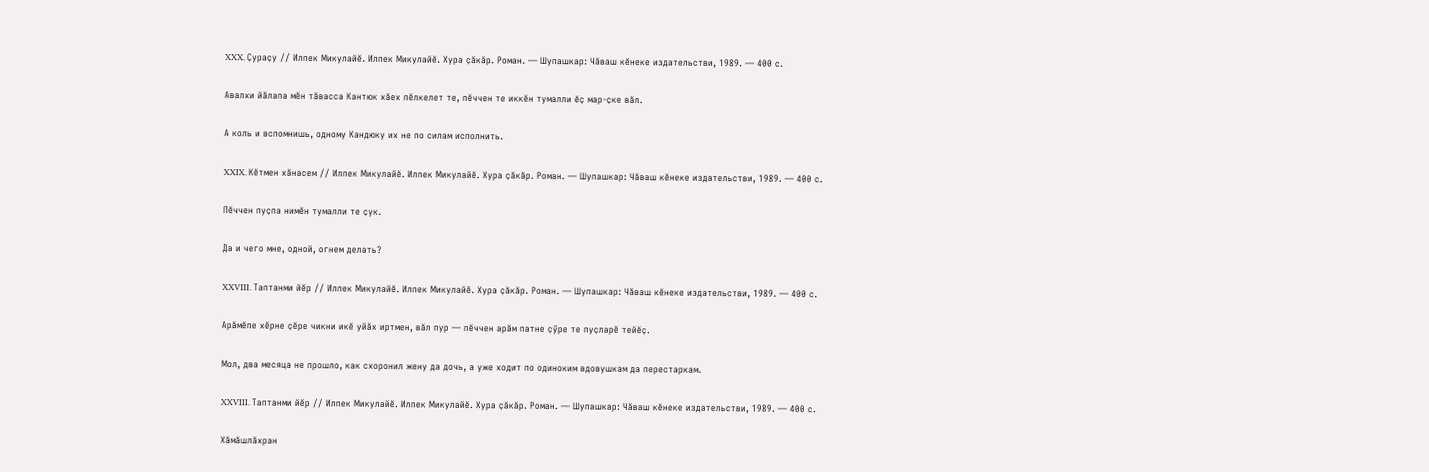XXX. Ҫураҫу // Илпек Микулайӗ. Илпек Микулайӗ. Хура ҫӑкӑр. Роман. — Шупашкар: Чӑваш кӗнеке издательстви, 1989. — 400 с.

Авалхи йӑлапа мӗн тӑвасса Кантюк хӑех пӗлкелет те, пӗччен те иккӗн тумалли ӗҫ мар-ҫке вӑл.

А коль и вспомнишь, одному Кандюку их не по силам исполнить.

XXIX. Кӗтмен хӑнасем // Илпек Микулайӗ. Илпек Микулайӗ. Хура ҫӑкӑр. Роман. — Шупашкар: Чӑваш кӗнеке издательстви, 1989. — 400 с.

Пӗччен пуҫпа нимӗн тумалли те ҫук.

Да и чего мне, одной, огнем делать?

XXVIII. Таптанми йӗр // Илпек Микулайӗ. Илпек Микулайӗ. Хура ҫӑкӑр. Роман. — Шупашкар: Чӑваш кӗнеке издательстви, 1989. — 400 с.

Арӑмӗпе хӗрне ҫӗре чикни икӗ уйӑх иртмен, вӑл пур — пӗччен арӑм патне ҫӳре те пуҫларӗ тейӗҫ.

Мол, два месяца не прошло, как схоронил жену да дочь, а уже ходит по одиноким вдовушкам да перестаркам.

XXVIII. Таптанми йӗр // Илпек Микулайӗ. Илпек Микулайӗ. Хура ҫӑкӑр. Роман. — Шупашкар: Чӑваш кӗнеке издательстви, 1989. — 400 с.

Хӑмӑшлӑхран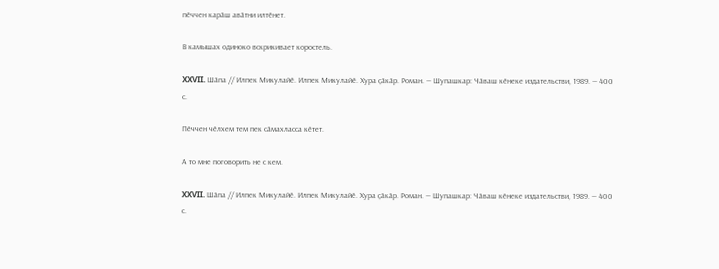пӗччен карӑш авӑтни илтӗнет.

В камышах одиноко вскрикивает коростель.

XXVII. Шӑпа // Илпек Микулайӗ. Илпек Микулайӗ. Хура ҫӑкӑр. Роман. — Шупашкар: Чӑваш кӗнеке издательстви, 1989. — 400 с.

Пӗччен чӗлхем тем пек сӑмахласса кӗтет.

А то мне поговорить не с кем.

XXVII. Шӑпа // Илпек Микулайӗ. Илпек Микулайӗ. Хура ҫӑкӑр. Роман. — Шупашкар: Чӑваш кӗнеке издательстви, 1989. — 400 с.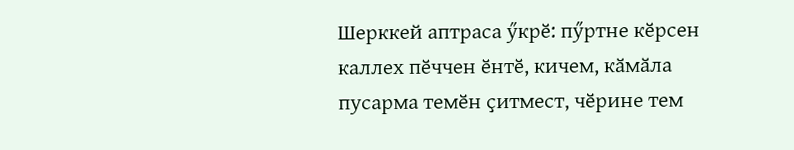Шерккей аптраса ӳкрӗ: пӳртне кӗрсен каллех пӗччен ӗнтӗ, кичем, кӑмӑла пусарма темӗн ҫитмест, чӗрине тем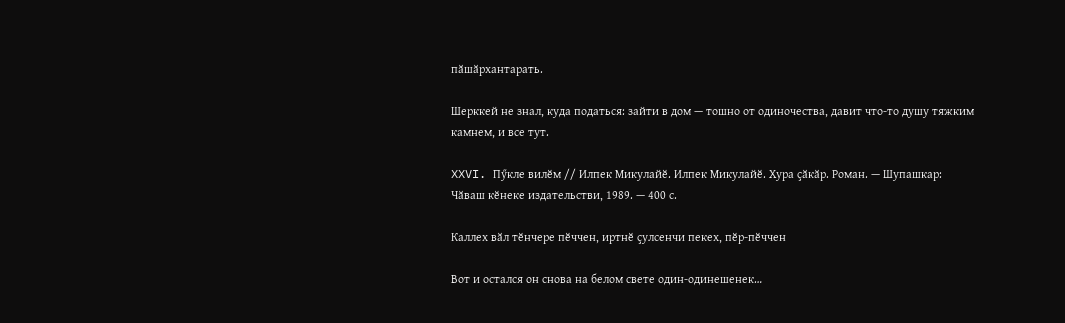пӑшӑрхантарать.

Шерккей не знал, куда податься: зайти в дом — тошно от одиночества, давит что-то душу тяжким камнем, и все тут.

XXVI. Пӳкле вилӗм // Илпек Микулайӗ. Илпек Микулайӗ. Хура ҫӑкӑр. Роман. — Шупашкар: Чӑваш кӗнеке издательстви, 1989. — 400 с.

Каллех вӑл тӗнчере пӗччен, иртнӗ ҫулсенчи пекех, пӗр-пӗччен

Вот и остался он снова на белом свете один-одинешенек…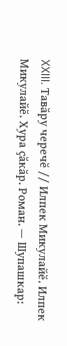XXIII. Тавӑру черечӗ // Илпек Микулайӗ. Илпек Микулайӗ. Хура ҫӑкӑр. Роман. — Шупашкар: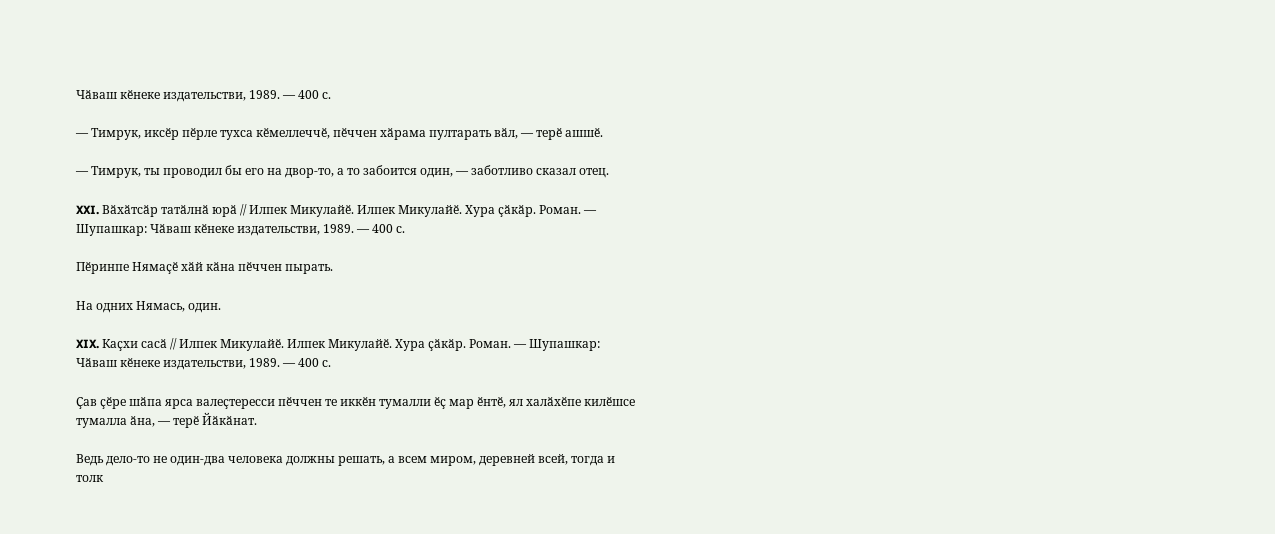Чӑваш кӗнеке издательстви, 1989. — 400 с.

— Тимрук, иксӗр пӗрле тухса кӗмеллеччӗ, пӗччен хӑрама пултарать вӑл, — терӗ ашшӗ.

— Тимрук, ты проводил бы его на двор-то, а то забоится один, — заботливо сказал отец.

XXI. Вӑхӑтсӑр татӑлнӑ юрӑ // Илпек Микулайӗ. Илпек Микулайӗ. Хура ҫӑкӑр. Роман. — Шупашкар: Чӑваш кӗнеке издательстви, 1989. — 400 с.

Пӗринпе Нямаҫӗ хӑй кӑна пӗччен пырать.

На одних Нямась, один.

XIX. Каҫхи сасӑ // Илпек Микулайӗ. Илпек Микулайӗ. Хура ҫӑкӑр. Роман. — Шупашкар: Чӑваш кӗнеке издательстви, 1989. — 400 с.

Ҫав ҫӗре шӑпа ярса валеҫтересси пӗччен те иккӗн тумалли ӗҫ мар ӗнтӗ, ял халӑхӗпе килӗшсе тумалла ӑна, — терӗ Йӑкӑнат.

Ведь дело-то не один-два человека должны решать, а всем миром, деревней всей, тогда и толк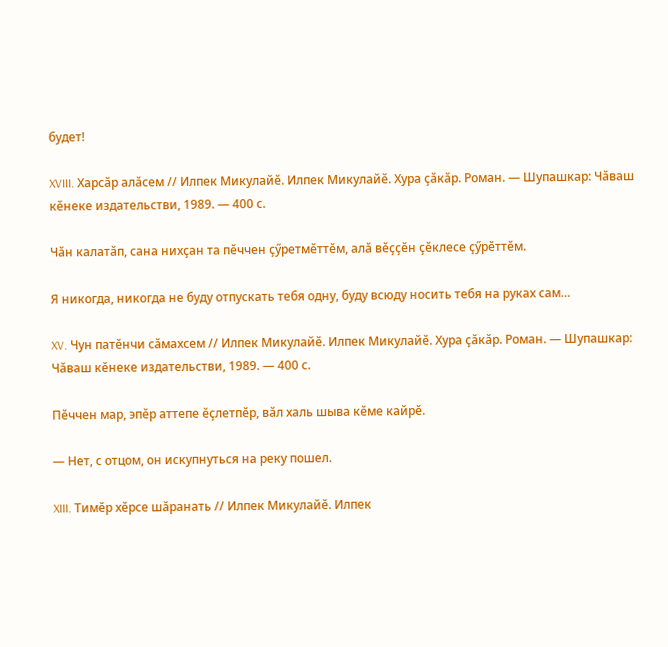будет!

XVIII. Харсӑр алӑсем // Илпек Микулайӗ. Илпек Микулайӗ. Хура ҫӑкӑр. Роман. — Шупашкар: Чӑваш кӗнеке издательстви, 1989. — 400 с.

Чӑн калатӑп, сана нихҫан та пӗччен ҫӳретмӗттӗм, алӑ вӗҫҫӗн ҫӗклесе ҫӳрӗттӗм.

Я никогда, никогда не буду отпускать тебя одну, буду всюду носить тебя на руках сам…

XV. Чун патӗнчи сӑмахсем // Илпек Микулайӗ. Илпек Микулайӗ. Хура ҫӑкӑр. Роман. — Шупашкар: Чӑваш кӗнеке издательстви, 1989. — 400 с.

Пӗччен мар, эпӗр аттепе ӗҫлетпӗр, вӑл халь шыва кӗме кайрӗ.

— Нет, с отцом, он искупнуться на реку пошел.

XIII. Тимӗр хӗрсе шӑранать // Илпек Микулайӗ. Илпек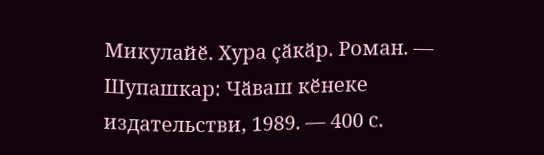Микулайӗ. Хура ҫӑкӑр. Роман. — Шупашкар: Чӑваш кӗнеке издательстви, 1989. — 400 с.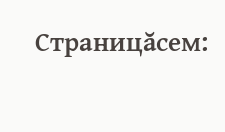Страницăсем: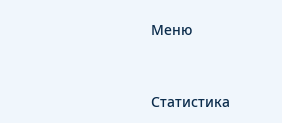Меню



Статистика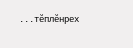...тĕплӗнрех